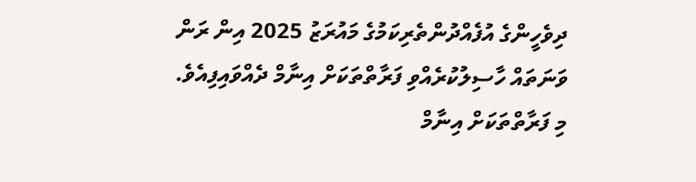ދިވެހީންގެ އުފެއްދުންތެރިކަމުގެ މައުރަޒު 2025 އިން ރަން ވަނަތައް ހާސިލުކުރެއްވި ފަރާތްތަކަށް އިނާމް ދެއްވައިފިއެވެ.
މި ފަރާތްތަކަށް އިނާމް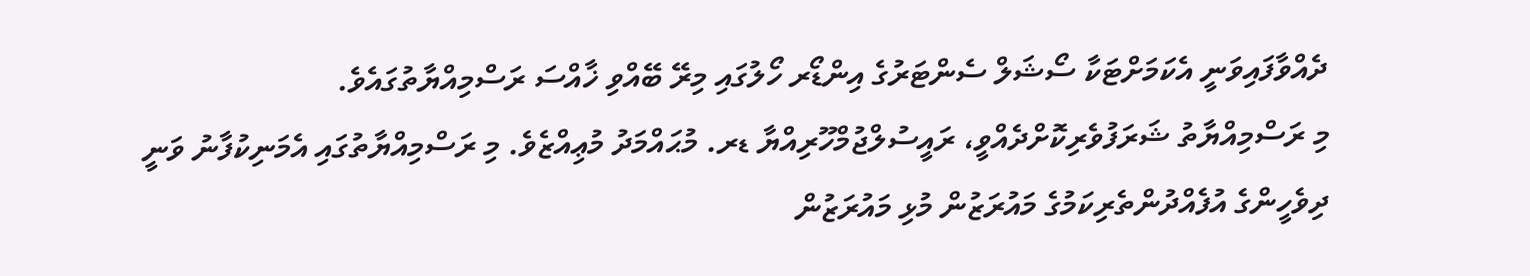ދެއްވާފައިވަނީ އެކަމަށްޓަކާ ސޯޝަލް ސެންޓަރުގެ އިންޑޯރ ހޯލުގައި މިރޭ ބޭއްވި ޚާއްސަ ރަސްމިއްޔާތުގައެވެ.
މި ރަސްމިއްޔާތު ޝަރަފުވެރިކޮށްދެއްވީ، ރައީސުލްޖުމްހޫރިއްޔާ ޑރ. މުޙައްމަދު މުޢިއްޒެވެ. މި ރަސްމިއްޔާތުގައި އެމަނިކުފާނު ވަނީ ދިވެހީންގެ އުފެއްދުންތެރިކަމުގެ މައުރަޒުން މުޅި މައުރަޒުން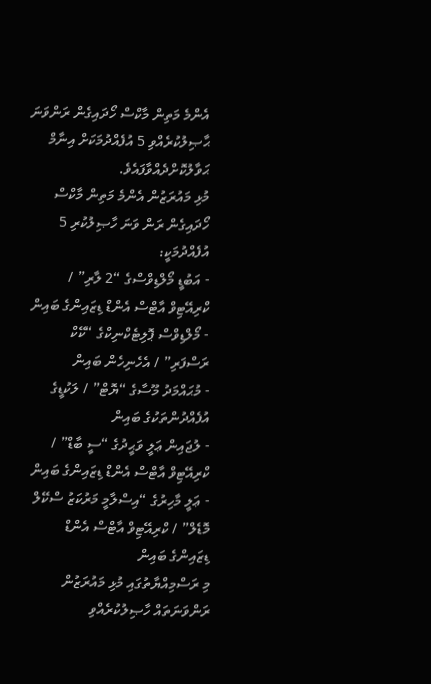އެންމެ މަތިން މާކްސް ހޯދައިގެން ރަންވަނަ ޙާޞިލުކުރެއްވި 5 އުފެއްދުމަކަށް އިނާމް ޙަވާލުކޮށްދެއްވާފައެވެ.
މުޅި މައުރަޒުން އެންމެ މަތިން މާކްސް ހޯދައިގެން ރަން ވަނަ ހާޞިލުކުރި 5 އުފެއްދުމަކީ:
- އަބުޑީ މޯލްޑިވްސްގެ “2 ލާރި” / ކްރިއޭޓިވް އާޓްސް އެންޑް ޑިޒައިންގެ ބައިން
- މޯލްޑިވްސް ޕޮލިޓެކްނިކްގެ “ކޭކް ރަސްފަރި” / އެހެނިހެން ބައިން
- މުޙައްމަދު މޫސާގެ “ޔޮޓް” / ލަކުޑީގެ އުފެއްދުންތަކުގެ ބައިން
- ލުޖައިން ޢަލީ ވަޙީދުގެ “ސީ ބާޑް” / ކްރިއޭޓިވް އާޓްސް އެންޑް ޑިޒައިންގެ ބައިން
- ޢަލީ މާހިރުގެ “އިސްލާމީ މަރުކަޒު ސްކޭލް މޮޑެލް” / ކްރިއޭޓިވް އާޓްސް އެންޑް ޑިޒައިންގެ ބައިން
މި ރަސްމިއްޔާތުގައި މުޅި މައުރަޒުން ރަންވަނަތައް ހާޞިލުކުރެއްވި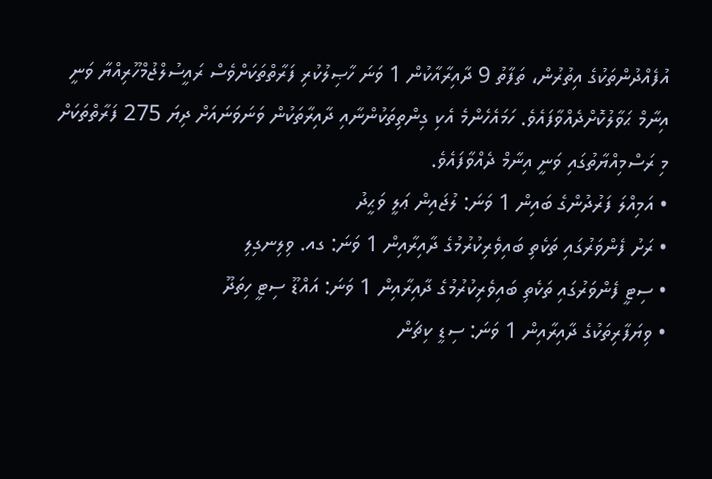އުފެއްދުންތަކުގެ އިތުރުން، ތަފާތު 9 ދާއިރާއާކުން 1 ވަނަ ހާޞިލުކުރި ފަރާތްތަކަށްވެސް ރައީސުލްޖުމްހޫރިއްޔާ ވަނީ އިނާމް ޙަވާލުކޮށްދެއްވާފައެވެ. ހަމައެހެންމެ އެކި ގިންތިތަކުންނާއި ދާއިރާތަކުން ވަނަވަނައަށް ދިޔަ 275 ފަރާތްތަކަށް މި ރަސްމިއްޔާތުގައި ވަނީ އިނާމް ދެއްވާފައެވެ.
• އަމިއްލަ ފަރުދުންގެ ބައިން 1 ވަނަ: ލުޖައިން ޢަލީ ވަޙީދު
• ރަށު ފެންވަރުގައި ތަކެތި ބައިވެރިކުރުމުގެ ދާއިރާއިން 1 ވަނަ: ގއ. ވިލިނގިލި
• ސިޓީ ފެންވަރުގައި ތަކެތި ބައިވެރިކުރުމުގެ ދާއިރާއިން 1 ވަނަ: އައްޑޫ ސިޓީ ހިތަދޫ
• ވިޔަފާރިތަކުގެ ދާއިރާއިން 1 ވަނަ: ސިޑީ ކިޗަން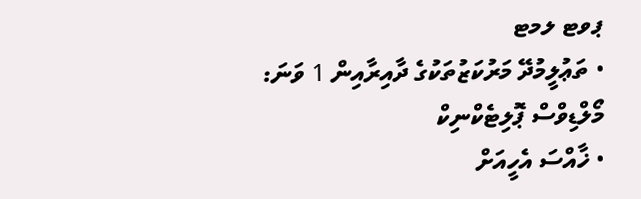ޕވޓ ލމޓ
• ތަޢުލީމުދޭ މަރުކަޒުތަކުގެ ދާއިރާއިން 1 ވަނަ: މޯލްޑިވްސް ޕޮލިޓެކްނިކް
• ޚާއްސަ އެހީއަށް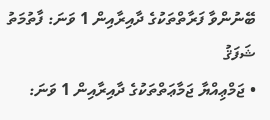ބޭނުންވާ ފަރާތްތަކުގެ ދާއިރާއިން 1 ވަނަ: ފާތުމަތު ޝަފަޤު
• ޖަމްޢިއްޔާ ޖަމާޢަތްތަކުގެ ދާއިރާއިން 1 ވަނަ: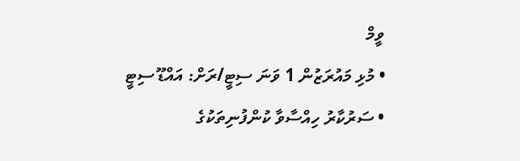ވީމް
• މުޅި މައުރަޒުން 1 ވަނަ ސިޓީ/ރަށް: އައްޑޫ ސިޓީ
• ސަރުކާރު ހިއްސާވާ ކުންފުނިތަކުގެ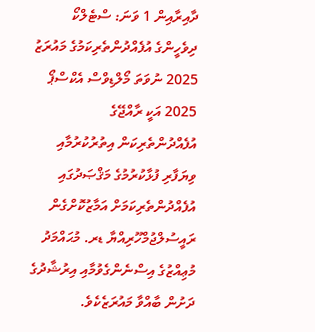ދާއިރާއިން 1 ވަނަ: ސްޓެލްކޯ
ދިވެހީންގެ އުފެއްދުންތެރިކަމުގެ މައުރަޒު 2025 ނުވަތަ މޯލްޑިވްސް އެކްސްޕޯ 2025 އަކީ ރާއްޖޭގެ އުފެއްދުންތެރިކަން އިތުރުކުރުމާއި ވިޔަފާރި ފުޅާކުރުމުގެ މަޤްޞަދުގައި އުފެއްދުންތެރިކަމަށް އަމާޒުކޮށްގެން ރައީސުލްޖުމްހޫރިއްޔާ ޑރ. މުޙައްމަދު މުޢިއްޒުގެ އިސްނެންގެވުމާއި އިރުޝާދުގެ ދަށުން ބާއްވާ މައުރަޒެކެވެ.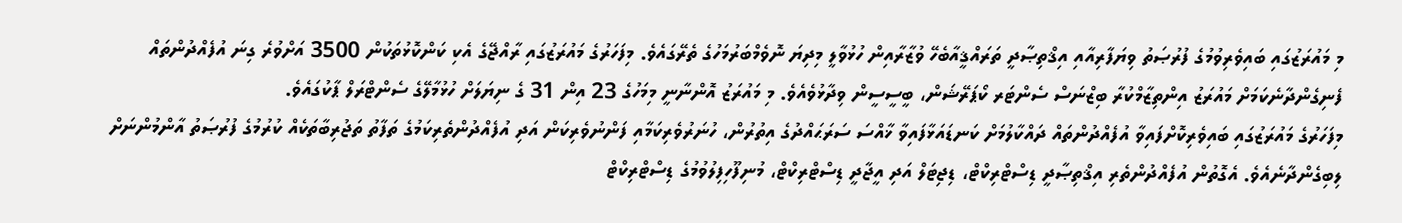މި މައުރަޒުގައި ބައިވެރިވުމުގެ ފުރުޞަތު ވިޔަފާރިއާއި އިޤްތިޞާދީ ތަރައްޤީއާބެހޭ ވުޒާރާއިން ހުޅުވާލީ މިދިޔަ ނޮވެމްބަރުމަހުގެ ތެރޭގައެވެ. މިފަހަރުގެ މައުރަޒުގައި ރާއްޖޭގެ އެކި ކަންކޮޅުތަކުން 3500 އަށްވުރެ ގިނަ އުފެއްދުންތައް ފެނިގެންދާނެކަމަށް މައުރަޒު އިންތިޒާމްކުރާ ބިޒްނަސް ސެންޓަރ ކޯޕަރޭޝަން، ބީސީސީން ވިދާޅުވެއެވެ. މި މައުރަޒު އޮންނާނީ މިމަހުގެ 23 އިން 31 ގެ ނިޔަލަށް ހުޅުމާލޭގެ ސެންޓްރަލް ޕާކުގައެވެ.
މިފަހަރުގެ މައުރަޒުގައި ބައިވެރިކޮށްފައިވާ އުފެއްދުންތައް ދައްކާލުމަށް ކަނޑައަޅާފައިވާ ޚާއްސަ ސަރަޙައްދުގެ އިތުރުން، ހުނަރުވެރިކަމާއި ފަންނުވެރިކަން އަދި އުފެއްދުންތެރިކަމުގެ ތަފާތު ތަޖުރިބާތަކެއް ކުރުމުގެ ފުރުޞަތު އާންމުންނަށް ލިބިގެންދާނެއެވެ. އެގޮތުން އުފެއްދުންތެރި އިޤްތިޞާދީ ޑިސްޓްރިކްޓް، ޑިޖިޓަލް އަދި އީޖާދީ ޑިސްޓްރިކްޓް، މުނިފޫހިފިލުވުމުގެ ޑިސްޓްރިކްޓް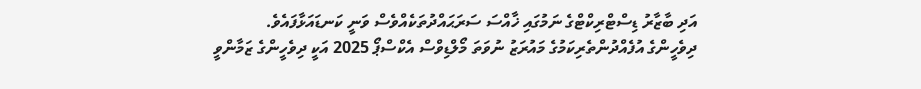އަދި ބާޒާރު ޑިސްޓްރިކްޓްގެ ނަމުގައި ޚާއްސަ ސަރަޙައްދުތަކެއްވެސް ވަނީ ކަނޑައަޅާފައެވެ.
ދިވެހީންގެ އުފެއްދުންތެރިކަމުގެ މައުރަޒު ނުވަތަ މޯލްޑިވްސް އެކްސްޕޯ 2025 އަކީ ދިވެހީންގެ ޒަމާންވީ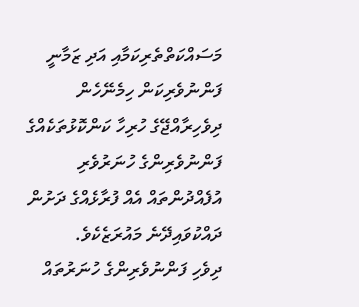މަސައްކަތްތެރިކަމާއި އަދި ޒަމާނީ ފަންނުވެރިކަން ހިމެނޭހެން ދިވެހިރާއްޖޭގެ ހުރިހާ ކަންކޮޅުތަކެއްގެ ފަންނުވެރިންގެ ހުނަރުވެރި އުފެއްދުންތައް އެއް ފުރާޅެއްގެ ދަށުން ދައްކުވައިދޭނެ މައުރަޒެކެވެ.
ދިވެހި ފަންނުވެރިންގެ ހުނަރުތައް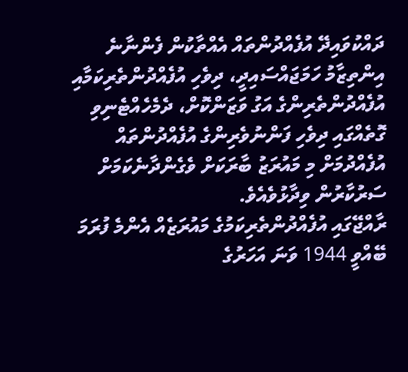ދައްކުވައިދޭ އުފެއްދުންތައް އެއްތާކުން ފެންނާނެ އިންތިޒާމު ހަމަޖައްސައިދީ، ދިވެހި އުފެއްދުންތެރިކަމާއި އުފެއްދުންތެރިންގެ އަގު ވަޒަންކޮށް، ދެމެހެއްޓެނިވި ގޮތެއްގައި ދިވެހި ފަންނުވެރިންގެ އުފެއްދުންތައް އުފެއްދުމަށް މި މައުރަޒު ބާރަކަށް ވެގެންދާނެކަމަށް ސަރުކާރުން ވިދާޅުވެއެވެ.
ރާއްޖޭގައި އުފެއްދުންތެރިކަމުގެ މައުރަޒެއް އެންމެ ފުރަމަ ބޭއްވީ 1944 ވަނަ އަހަރުގެ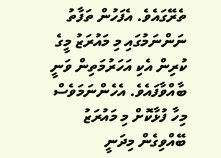ތެރޭގައެވެ. އެފަހުން ތަފާތު ނަންނަމުގައި މި މައުރަޒު މީގެ ކުރިން އެކި އަހަރުމަތިން ވަނީ ބާއްވާފައެވެ. އެހެންނަމަވެސް މިހާ ފުޅާކޮށް މި މައުރަޒު ބޭއްވިގެން މިދަނީ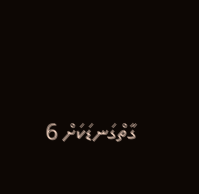ގާތްގަނޑަކަށް 6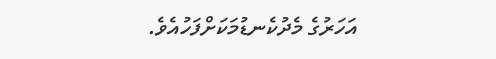އަހަރުގެ މެދުކެނޑުމަކަށްފަހުއެވެ.